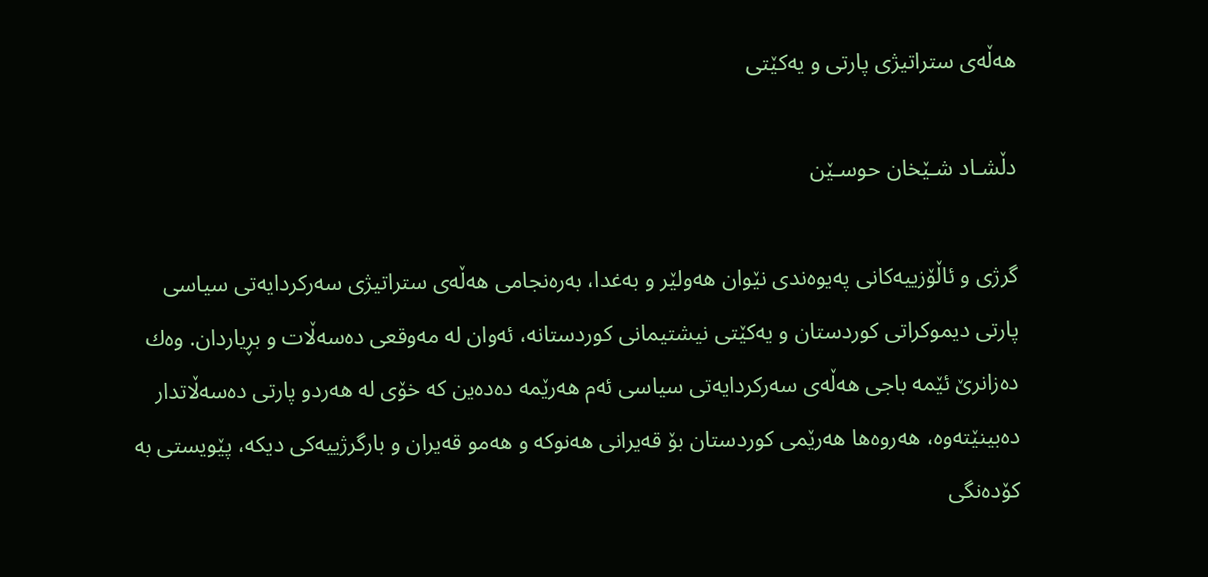هه‌ڵه‌ی‌ ستراتیژی‌ پارتی‌ و یه‌كێتی‌

دڵشـاد شـێخان حوسـێن

گرژی‌ و ئاڵۆزییه‌كانی‌ په‌یوه‌ندی‌ نێوان هه‌ولێر و به‌غدا، به‌ره‌نجامی‌ هه‌ڵه‌ی‌ ستراتیژی‌ سه‌ركردایه‌تی‌ سیاسی‌ پارتی‌ دیموكراتی‌ كوردستان و یه‌كێتی‌ نیشتیمانی‌ كوردستانه‌، ئه‌وان له‌ مه‌وقعی‌ ده‌سه‌ڵات و بڕیاردان. وه‌ك ده‌زانرێ‌ ئێمه‌ باجی‌ هه‌ڵه‌ی‌ سه‌ركردایه‌تی‌ سیاسی‌ ئه‌م هه‌رێمه‌ ده‌ده‌ین كه‌ خۆی‌ له‌ هه‌ردو پارتی‌ ده‌سه‌ڵاتدار ده‌بینێته‌وه‌، هه‌روه‌ها هه‌رێمی‌ كوردستان بۆ قه‌یرانی‌ هه‌نوكه‌ و هه‌مو قه‌یران و بارگرژییه‌كی‌ دیكه‌، پێویستی‌ به‌ كۆده‌نگی‌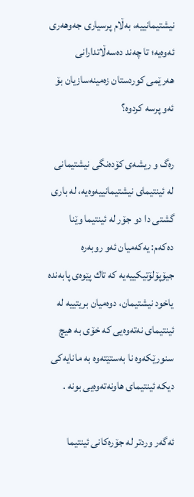نیشتیمانییه‌، به‌ڵام پرسیاری‌ جه‌وهه‌ری‌ ئه‌وه‌یه‌؛ تا چه‌ند ده‌سه‌ڵاتدارانی‌ هه‌رێمی‌ كوردستان زه‌مینه‌سازیان بۆ ئه‌و پرسه‌ كردوه‌؟

ره‌گ و ریشه‌ی‌ كۆده‌نگی‌ نیشتیمانی‌ له‌ ئینتیمای‌ نیشتیمانییه‌وه‌یه‌، له‌ باری‌ گشتی‌ دا دو جۆر له‌ ئینتیما وێنا ده‌كه‌م: یه‌كه‌میان ئه‌و روبه‌ره‌ جیۆپۆلۆتیكییه‌یه‌ كه‌ تاك پێوه‌ی‌ پابه‌نده‌ یاخود نیشتیمان، دوه‌میان بریتییه‌ له‌ ئینتیمای‌ نه‌ته‌وه‌یی‌ كه‌ خۆی‌ به‌ هیچ سنورێكه‌وه‌ نا به‌ستێته‌وه‌ به‌ مانایه‌كی‌ دیكه‌ ئینتیمای‌ هاونه‌ته‌وه‌یی‌ بونه‌ .

ئه‌گه‌ر وردتر له‌ جۆره‌كانی‌ ئینتیما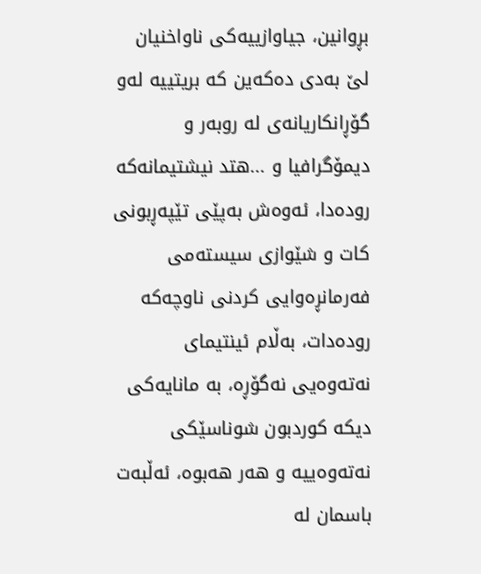بڕوانین، جیاوازییه‌كی‌ ناواخنیان لێ‌ به‌دی‌ ده‌كه‌ین كه‌ بریتییه‌ له‌و گۆڕانكاریانه‌ی‌ له‌ روبه‌ر و دیمۆگرافیا و ...هتد نیشتیمانه‌كه‌ روده‌دا، ئه‌وه‌ش به‌پێی‌ تێپه‌ڕبونی‌ كات و شێوازی‌ سیسته‌می‌ فه‌رمانڕه‌وایی‌ كردنی‌ ناوچه‌كه‌ روده‌دات، به‌ڵام ئینتیمای‌ نه‌ته‌وه‌یی‌ نه‌گۆڕه‌، به‌ مانایه‌كی‌ دیكه‌ كوردبون شوناسێكی‌ نه‌ته‌وه‌ییه‌ و هه‌ر هه‌بوه‌، ئه‌ڵبه‌ت باسمان له‌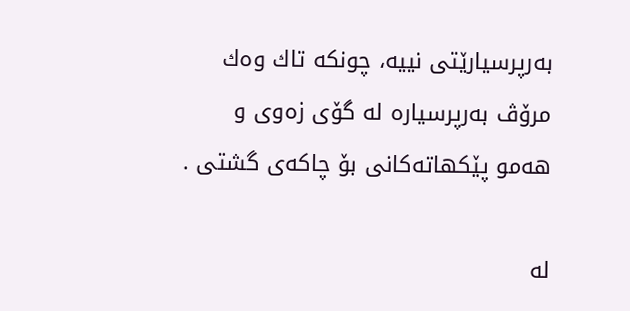به‌رپرسیارێتی‌ نییه‌، چونكه‌ تاك وه‌ك مرۆڤ به‌رپرسیاره‌ له‌ گۆی‌ زه‌وی‌ و هه‌مو پێكهاته‌كانی‌ بۆ چاكه‌ی‌ گشتی‌ .

له‌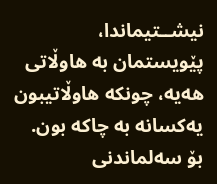نیشــتیماندا، پێویستمان به‌ هاوڵاتی‌ هه‌یه‌، چونكه‌ هاوڵاتیبون یه‌كسانه‌ به‌ چاكه‌ بون. بۆ سه‌لماندنی‌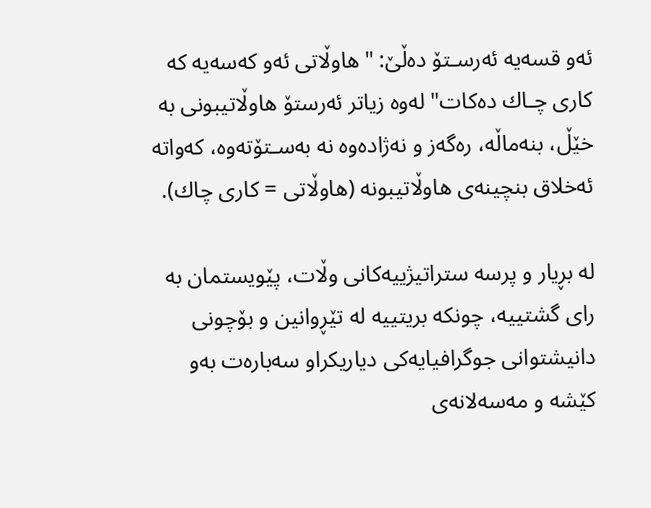ئه‌و قسه‌یه‌ ئه‌رسـتۆ ده‌ڵێ‌: "هاوڵاتی‌ ئه‌و كه‌سه‌یه‌ كه‌ كاری‌ چـاك ده‌كات" له‌وه‌ زیاتر ئه‌رستۆ هاوڵاتیبونی‌ به‌ خێڵ، بنه‌ماڵه‌، ره‌گه‌ز و نه‌ژاده‌وه‌ نه‌ به‌سـتۆته‌وه‌، كه‌واته‌ ئه‌خلاق بنچینه‌ی‌ هاوڵاتیبونه‌ (هاوڵاتی‌ = كاری‌ چاك).

له‌ بڕیار و پرسه‌ ستراتیژییه‌كانی‌ وڵات، پێویستمان به‌ رای‌ گشتییه‌، چونكه‌ بریتییه‌ له‌ تێڕوانین و بۆچونی‌ دانیشتوانی‌ جوگرافیایه‌كی‌ دیاریكراو سه‌باره‌ت به‌و كێشه‌ و مه‌سه‌لانه‌ی‌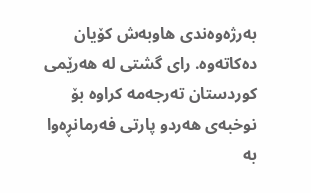به‌رژه‌وه‌ندی‌ هاوبه‌ش كۆیان ده‌كاته‌وه. رای‌ گشتی‌ له‌ هه‌رێمی‌ كوردستان ته‌رجه‌مه‌ كراوه‌ بۆ نوخبه‌ی‌ هه‌ردو پارتی‌ فه‌رمانڕه‌وا به‌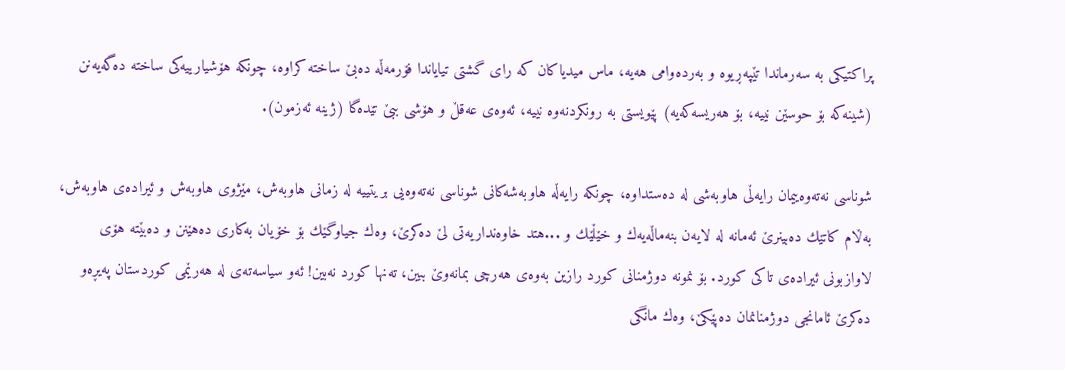پراكتیكی‌ به‌ سه‌رماندا تێپه‌ڕیوه‌ و به‌رده‌وامی‌ هه‌یه‌، ماس میدیاكان كه‌ رای‌ گشتی‌ تیایاندا فۆرمه‌ڵه‌ ده‌بێ‌ ساخته‌ كراوه‌، چونكه‌ هۆشیارییه‌كی‌ ساخته‌ ده‌گه‌یه‌نن (شینه‌كه‌ بۆ حوسێن نییه‌، بۆ هه‌ریسه‌كه‌یه‌) پێویستی‌ به‌ رونكردنه‌وه‌ نییه‌، ئه‌وه‌ی‌ عه‌قڵ و هۆشی‌ ببێ‌ تێده‌گا (ژینه‌ ئه‌زمون).

شوناسی‌ نه‌ته‌وه‌ییمان رایه‌ڵی‌ هاوبه‌شی‌ له‌ ده‌ستداوه‌، چونكه‌ رایه‌ڵه‌ هاوبه‌شه‌كانی‌ شوناسی‌ نه‌ته‌وه‌یی‌ بریتییه‌ له‌ زمانی‌ هاوبه‌ش، مێژوی هاوبه‌ش و ئیراده‌ی‌ هاوبه‌ش، به‌ڵام كاتێك ده‌بینرێ‌ ئه‌مانه‌ له‌ لایه‌ن بنه‌ماڵه‌یه‌ك و خێڵێك و ...هتد خاوه‌نداریه‌تی‌ لێ‌ ده‌كرێ‌، وه‌ك جیاوگێك بۆ خۆیان به‌كاری‌ ده‌هێنن و ده‌بێته‌ هۆی‌ لاوازبونی‌ ئیراده‌ی‌ تاكی‌ كورد. بۆ نمونه‌ دوژمنانی‌ كورد رازین به‌وه‌ی‌ هه‌رچی‌ بمانه‌وێ‌ ببین، ته‌نها كورد نه‌بین! ئه‌و سیاسه‌ته‌ی‌ له‌ هه‌رێمی‌ كوردستان په‌یڕه‌و ده‌كرێ‌ ئامانجی‌ دوژمنانمان ده‌پێكێ‌، وه‌ك مانگی‌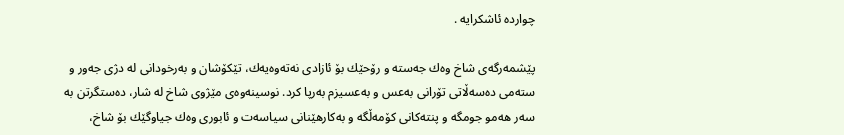چوارده‌ ئاشكرایه‌ .

پێشمه‌رگه‌ی‌ شاخ وه‌ك جه‌سته‌ و رۆحێك بۆ ئازادی‌ نه‌ته‌وه‌یه‌ك، تێكۆشان و به‌رخودانی‌ له‌ دژی‌ جه‌ور و سته‌می‌ ده‌سه‌ڵاتی‌ تۆرانی‌ به‌عس و به‌عسیزم به‌رپا كرد. نوسینه‌وه‌ی‌ مێژوی‌ شاخ له‌ شار، ده‌ستگرتن به‌ سه‌ر هه‌مو جومگه‌ و پنته‌كانی‌ كۆمه‌ڵگه‌ و به‌كارهێنانی‌ سیاسه‌ت و ئابوری‌ وه‌ك جیاوگێك بۆ شاخ،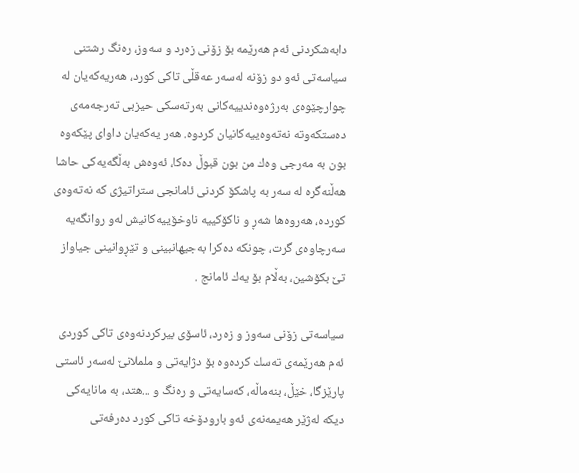دابه‌شكردنی‌ ئه‌م هه‌رێمه‌ بۆ زۆنی‌ زه‌رد و سه‌وز، ره‌نگ رشتنی‌ سیاسه‌تی‌ ئه‌و دو زۆنه‌ له‌سه‌ر عه‌قڵی‌ تاكی‌ كورد، هه‌ریه‌كه‌یان له‌ چوارچێوه‌ی‌ به‌رژه‌وه‌ندییه‌كانی‌ به‌رته‌سكی‌ حیزبی‌ ته‌رجه‌مه‌ی‌ ده‌ستكه‌وته‌ نه‌ته‌وه‌ییه‌كانیان كردوه‌. هه‌ر یه‌كه‌یان داوای‌ پێكه‌وه‌ بون به‌ مه‌رجی‌ وه‌ك من بون قبوڵ ده‌كا، ئه‌وه‌ش به‌ڵگه‌یه‌كی‌ حاشا هه‌ڵنه‌گره‌ له‌ سه‌ر به‌ پاشكۆ كردنی‌ ئامانجی‌ ستراتیژی‌ كه‌ نه‌ته‌وه‌ی‌ كورده‌، هه‌روه‌ها شه‌ڕ و ناكۆكییه‌ ناو‌خۆییه‌كانیش له‌و روانگه‌یه‌ سه‌رچاوه‌ی‌ گرت، چونكه‌ ده‌كرا به‌جیهانبینی‌ و تێڕوانینی‌ جیاواز تێ‌ بكۆشین، به‌ڵام بۆ یه‌ك ئامانج .

سیاسه‌تی‌ زۆنی‌ سه‌وز و زه‌رد، ئاسۆی‌ بیركردنه‌وه‌ی‌ تاكی‌ كوردی‌ ئه‌م هه‌رێمه‌ی‌ ته‌سك كرده‌وه‌ بۆ دژایه‌تی‌ و ململانێ له‌سه‌ر ئاستی‌ پارێزگا، خێڵ، بنه‌ماڵه‌، كه‌سایه‌تی‌ و رە‌نگ و ...هتد، به‌ مانایه‌كی‌ دیكه‌ له‌ژێر هه‌یمه‌نه‌ی‌ ئه‌و بارودۆخه‌ تاكی‌ كورد ده‌رفه‌تی‌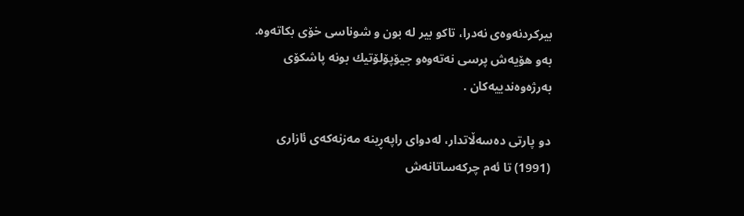بیركردنه‌وه‌ی‌ نه‌درا، تاكو بیر له‌ بون و شوناسی‌ خۆی‌ بكاته‌وه‌. به‌و هۆیه‌ش پرسی‌ نه‌ته‌وه‌و جیۆپۆلۆتیك بونه‌ پاشكۆی‌ به‌رژه‌وه‌ندییه‌كان .

دو پارتی‌ ده‌سه‌ڵاتدار، له‌دوای‌ راپه‌ڕینه‌ مه‌زنه‌كه‌ی‌ ئازاری‌ (1991) تا ئه‌م چركه‌ساتانه‌ش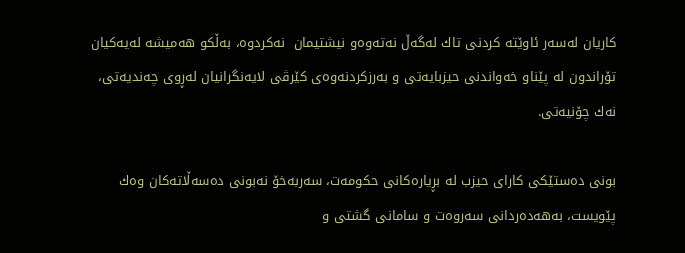كاریان له‌سه‌ر ئاوێته‌ كردنی‌ تاك له‌گه‌ڵ نه‌ته‌وه‌و نیشتیمان  نه‌كردوه‌، به‌ڵكو هه‌میشه‌ له‌یه‌كیان تۆراندون له‌ پێناو خه‌واندنی‌ حیزبایه‌تی‌ و به‌رزكردنه‌وه‌ی‌ كێرڤی‌ لایه‌نگرانیان له‌ڕوی‌ چه‌ندیه‌تی‌، نه‌ك چۆنیه‌تی.

بونی‌ ده‌ستێكی‌ كارای‌ حیزب له‌ بڕیاره‌كانی‌ حكومه‌ت، سه‌ربه‌خۆ نه‌بونی‌ ده‌سه‌ڵاته‌كان وه‌ك پێویست، به‌هه‌ده‌ردانی‌ سه‌روه‌ت و سامانی‌ گشتی‌ و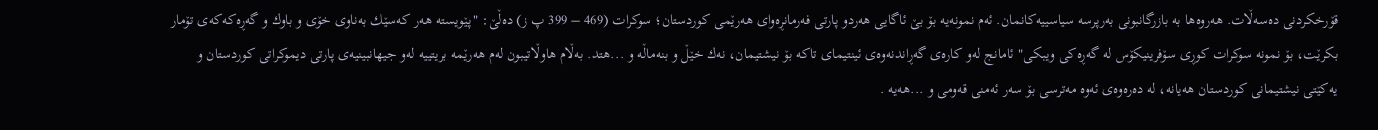قۆرخكردنی‌ ده‌سه‌ڵات. هه‌روه‌ها به‌ بازرگانبونی‌ به‌رپرسه‌ سیاسییه‌كانمان. ئه‌م نمونه‌یه‌ بۆ بێ‌ ئاگایی‌ هه‌ردو پارتی‌ فه‌رمانڕه‌وای‌ هه‌رێمی‌ كوردستان؛ سوكرات (469 – 399 پ ز) ده‌ڵێ‌: "پێویسته‌ هه‌ر كه‌سێك به‌ناوی‌ خۆی‌ و باوك و گه‌ڕه‌كه‌كه‌ی‌ تۆمار بكرێت، بۆ نمونه‌ سوكرات كوڕی‌ سۆفرینیكۆس له‌ گه‌ڕه‌كی‌ ویبكی" ئامانج له‌و كاره‌ی‌ گه‌ڕاندنه‌وه‌ی‌ ئینتیمای‌ تاكه‌ بۆ نیشتیمان، نه‌ك خێڵ و بنه‌ماڵه‌ و ...هتد. به‌ڵام هاوڵاتیبون له‌م هه‌رێمه‌ بریتییه‌ له‌و جیهانبینیه‌ی‌ پارتی‌ دیموكراتی‌ كوردستان و یه‌كێتی‌ نیشتیمانی‌ كوردستان هه‌یانه‌، له‌ ده‌ره‌وه‌ی‌ ئه‌وه‌ مه‌ترسی‌ بۆ سه‌ر ئه‌منی‌ قه‌ومی‌ و ...هه‌یه‌ .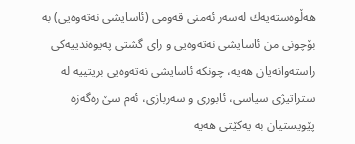هه‌ڵوه‌سته‌یه‌ك له‌سه‌ر ئه‌منی‌ قه‌ومی‌ (ئاسایشی‌ نه‌ته‌وه‌یی) به‌ بۆچونی‌ من ئاسایشی‌ نه‌ته‌وه‌یی‌ و رای‌ گشتی‌ په‌یوه‌ندییه‌كی‌ راسته‌وانه‌یان هه‌یه، چونكه‌ ئاسایشی‌ نه‌ته‌وه‌یی‌ بریتییه‌ له‌ ستراتیژی‌ سیاسی‌، ئابوری‌ و سه‌ربازی‌، ئه‌م سێ‌ ره‌گه‌زه‌ پێویستیان به‌ یه‌كێتی‌ هه‌یه‌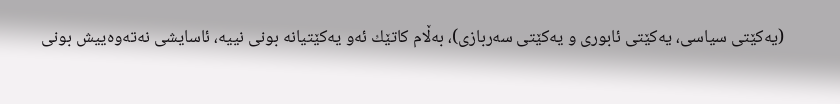(یه‌كێتی‌ سیاسی‌، یه‌كێتی‌ ئابوری‌ و یه‌كێتی‌ سه‌ربازی)، به‌ڵام كاتێك ئه‌و یه‌كێتیانه‌ بونی‌ نییه‌، ئاسایشی‌ نه‌ته‌وه‌ییش بونی‌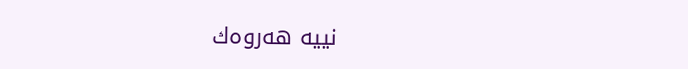نییه‌ هه‌روه‌ك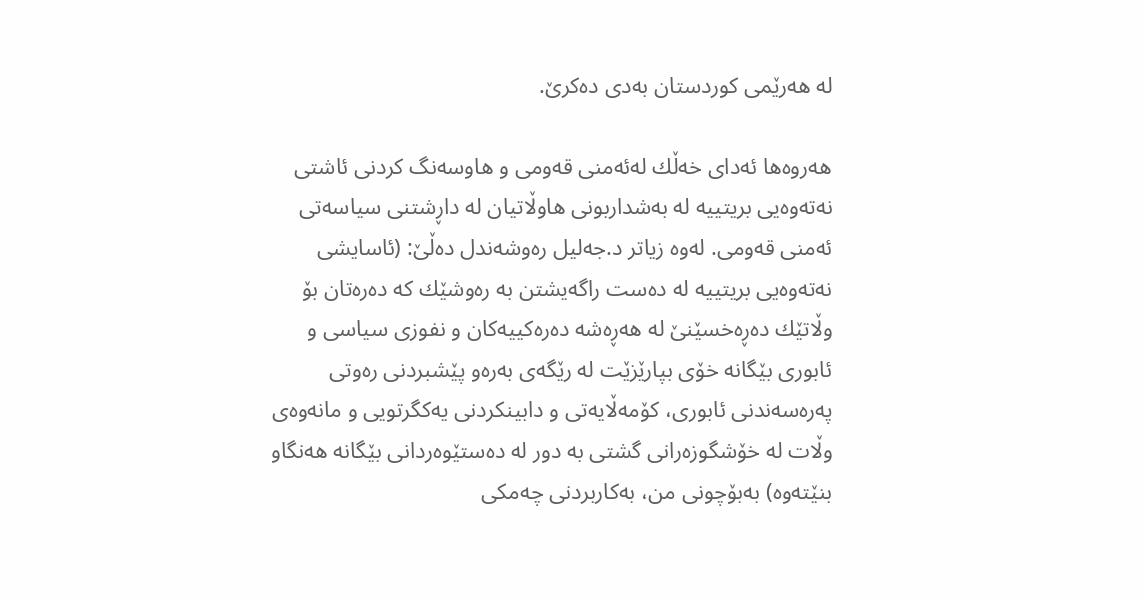له‌ هه‌رێمی‌ كوردستان به‌دی‌ ده‌كرێ.

هه‌روه‌ها ئه‌دای‌ خه‌ڵك له‌ئه‌منی‌ قه‌ومی‌ و هاوسه‌نگ كردنی‌ ئاشتی‌ نه‌ته‌وه‌یی‌ بریتییه‌ له‌ به‌شداربونی‌ هاوڵاتیان له‌ داڕشتنی‌ سیاسه‌تی‌ ئه‌منی‌ قه‌ومی‌. له‌وه‌ زیاتر د.جه‌لیل ره‌وشه‌ندل ده‌ڵێ‌: (ئاسایشی‌ نه‌ته‌وه‌یی‌ بریتییه‌ له‌ ده‌ست راگه‌یشتن به‌ ره‌وشێك كه‌ ده‌ره‌تان بۆ وڵاتێك ده‌ڕه‌خسێنێ‌ له‌ هه‌ڕه‌شه‌ ده‌ره‌كییه‌كان و نفوزی‌ سیاسی‌ و ئابوری‌ بێگانه‌ خۆی‌ بپارێزێت له‌ رێگه‌ی‌ به‌ره‌و پێشبردنی‌ ره‌وتی‌ په‌ره‌سه‌ندنی‌ ئابوری‌، كۆمه‌ڵایه‌تی‌ و دابینكردنی‌ یه‌كگرتویی‌ و مانه‌وه‌ی‌ وڵات له‌ خۆشگوزه‌رانی‌ گشتی‌ به‌ دور له‌ ده‌ستێوه‌ردانی‌ بێگانه‌ هه‌نگاو بنێته‌وه) به‌بۆچونی‌ من، به‌كاربردنی‌ چه‌مكی‌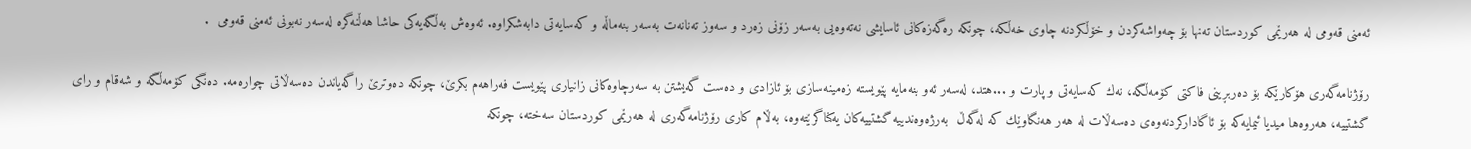ئه‌منی‌ قه‌ومی‌ له‌ هه‌رێمی‌ كوردستان ته‌نها بۆ چه‌واشه‌كردن و خۆڵكردنه‌ چاوی‌ خه‌ڵكه‌، چونكه‌ ره‌گه‌زه‌كانی‌ ئاسایشی‌ نه‌ته‌وه‌یی‌ به‌سه‌ر زۆنی‌ زه‌رد و سه‌وز ته‌نانه‌ت به‌سه‌ر بنه‌ماڵه ‌و كه‌سایه‌تی‌ دابه‌شكراوه‌. ئه‌وه‌ش به‌ڵگه‌یه‌كی‌ حاشا هه‌ڵنه‌گره‌ له‌سه‌ر نه‌بونی‌ ئه‌منی‌ قه‌ومی‌  .

رۆژنامه‌گه‌ری‌ هۆكارێكه‌ بۆ ده‌ربڕینی‌ فاكتی‌ كۆمه‌ڵگه‌، نه‌ك كه‌سایه‌تی‌ و پارت و ...هتد، له‌سه‌ر ئه‌و بنه‌مایه‌ پێویسته‌ زه‌مینه‌سازی‌ بۆ ئازادی‌ و ده‌ست گه‌یشتن به‌ سه‌رچاوه‌كانی‌ زانیاری‌ پێویست فه‌راهه‌م بكرێ‌، چونكه‌ ده‌وترێ‌ راگه‌یاندن ده‌سه‌ڵاتی‌ چواره‌مه‌. ده‌نگی‌ كۆمه‌ڵگه‌ و شه‌قام و رای‌ گشتییه‌، هه‌روه‌ها میدیا ئیمایه‌كه‌ بۆ ئاگاداركردنه‌وه‌ی‌ ده‌سه‌ڵات له‌ هه‌ر هه‌نگاوێك كه‌ له‌گه‌ڵ  به‌رژه‌وه‌ندییه‌ گشتییه‌كان یه‌كناگرێته‌وه‌، به‌ڵام كاری‌ رۆژنامه‌گه‌ری‌ له‌ هه‌رێمی‌ كوردستان سه‌خته‌، چونكه‌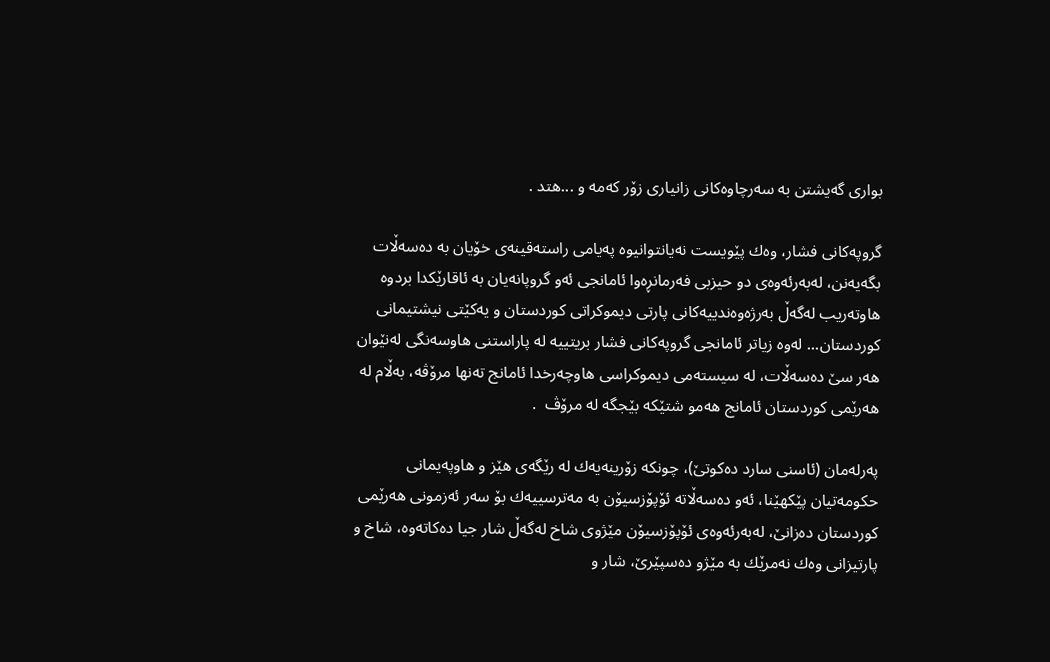بواری‌ گه‌یشتن به‌ سه‌رچاوه‌كانی‌ زانیاری‌ زۆر كه‌مه‌ و ...هتد .

گروپه‌كانی‌ فشار، وه‌ك پێویست نه‌یانتوانیوه‌ په‌یامی‌ راسته‌قینه‌ی‌ خۆیان به‌ ده‌سه‌ڵات بگه‌یه‌نن، له‌به‌رئه‌وه‌ی‌ دو حیزبی‌ فه‌رمانڕه‌وا ئامانجی‌ ئه‌و گروپانه‌یان به‌ ئاقارێكدا بردوه‌ هاوته‌ریب له‌گه‌ڵ به‌رژه‌وه‌ندییه‌كانی‌ پارتی‌ دیموكراتی‌ كوردستان و یه‌كێتی‌ نیشتیمانی‌ كوردستان... له‌وه‌ زیاتر ئامانجی‌ گروپه‌كانی‌ فشار بریتییه‌ له‌ پاراستنی‌ هاوسه‌نگی‌ له‌نێوان هه‌ر سێ‌ ده‌سه‌ڵات، له‌ سیسته‌می‌ دیموكراسی‌ هاوچه‌رخدا ئامانج ته‌نها مرۆڤه‌، به‌ڵام له‌ هه‌رێمی‌ كوردستان ئامانج هه‌مو شتێكه‌ بێجگه‌ له‌ مرۆڤ  .

په‌رله‌مان (ئاسنی‌ سارد ده‌كوتێ‌)، چونكه‌ زۆرینه‌یه‌ك له‌ رێگه‌ی‌ هێز و هاوپه‌یمانی‌ حكومه‌تیان پێكهێنا، ئه‌و ده‌سه‌ڵاته‌ ئۆپۆزسیۆن به‌ مه‌ترسییه‌ك بۆ سه‌ر ئه‌زمونی‌ هه‌رێمی‌ كوردستان ده‌زانێ‌، له‌به‌رئه‌وه‌ی‌ ئۆپۆزسیۆن مێژوی‌ شاخ له‌گه‌ڵ شار جیا ده‌كاته‌وه، شاخ و پارتیزانی‌ وه‌ك نه‌مرێك به‌ مێژو ده‌سپێرێ‌، شار و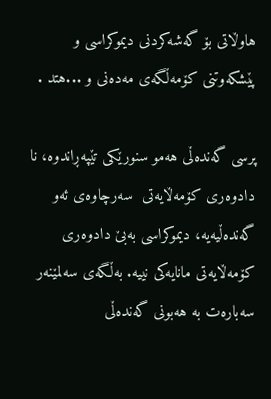هاوڵاتی‌ بۆ گه‌شه‌كردنی‌ دیموكراسی‌ و پێشكه‌وتنی‌ كۆمه‌ڵگه‌ی‌ مه‌ده‌نی‌ و ...هتد .

پرسی‌ گه‌نده‌ڵی‌ هه‌مو سنورێكی‌ تێپه‌ڕاندوه‌، نا دادوه‌ری‌ كۆمه‌ڵایه‌تی‌  سه‌رچاوه‌ی‌ ئه‌و گه‌نده‌ڵیه‌یه‌، دیموكراسی‌ به‌بێ‌ دادوه‌ری‌ كۆمه‌ڵایه‌تی‌ مانایه‌كی‌ نییه‌. به‌ڵگه‌ی‌ سه‌لمێنه‌ر سه‌باره‌ت به‌ هه‌بونی‌ گه‌نده‌ڵی‌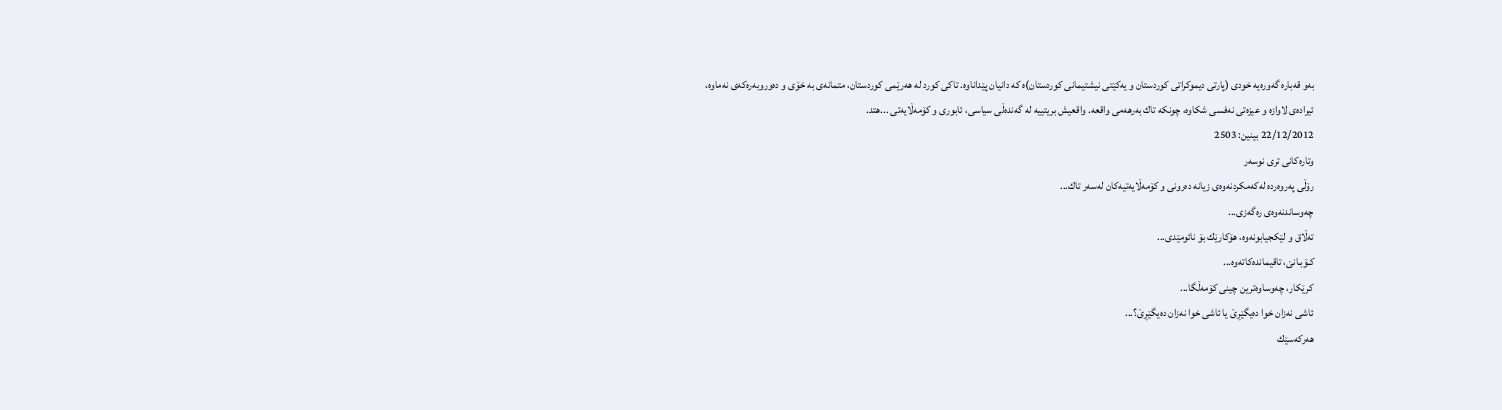به‌و قه‌باره‌ گه‌وره‌یه‌ خودی‌ (پارتی‌ دیموكراتی‌ كوردستان و یه‌كێتی‌ نیشتیمانی‌ كوردستان)ه‌ كه‌ دانیان پێداناوه‌. تاكی‌ كورد له‌ هه‌رێمی‌ كوردستان، متمانه‌ی‌ به‌ خۆی‌ و ده‌وروبه‌ره‌كه‌ی‌ نه‌ماوه‌، ئیراده‌ی‌ لاوازه‌ و عیزه‌تی‌ نه‌فسی‌ شكاوه‌، چونكه‌ تاك به‌رهه‌می‌ واقعه‌. واقعیش بریتییه‌ له‌ گه‌نده‌ڵی‌ سیاسی‌، ئابوری‌ و كۆمه‌ڵایه‌تی‌ ...هتد.
22/12/2012 بینین: 2503
وتاره‌کانی تری نوسه‌ر
رۆڵی‌ په‌روه‌رده‌ له‌كه‌مكردنه‌وه‌ی‌ زیانه‌ ده‌رونی‌ و كۆمه‌ڵایه‌تیه‌كان له‌سه‌ر تاك...
چه‌وساندنه‌وه‌ی‌ ره‌گه‌زی‌...
ته‌ڵاق و لێكجیابونه‌وه‌، هۆكارێك بۆ نائومێدی‌...
كـۆبـانێ‌، تاقیمانده‌كاته‌وه‌...
كرێكار، چه‌وساوه‌ترین چینی‌ كۆمه‌ڵگا...
ئاشی‌ نه‌زان خوا ده‌یگێڕێ‌ یا ئاشی‌ خوا نه‌زان ده‌یگێڕێ؟...
هه‌ركه‌سێك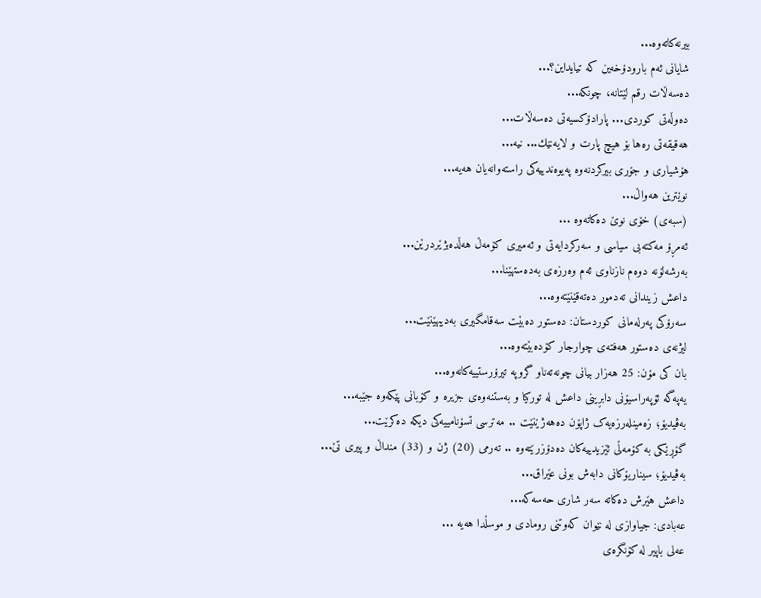بیرنه‌كاته‌وه‌...
شایانی‌ ئه‌م بارودۆخه‌ین كه‌ تیایداین؟...
ده‌سه‌ڵات رقم لێتانه‌، چونكه‌...
ده‌وڵه‌تی‌ كوردی‌... پارادۆكسیه‌تی‌ ده‌سه‌ڵات...
هه‌قیقه‌تی‌ ره‌ها بۆ هیچ پارت و لایه‌نێك... نیه‌...
هۆشیاری و جۆری بیركردنه‌وه‌ په‌یوه‌ندییه‌كی راسته‌وانه‌یان هه‌یه‌...
نوێترین هه‌واڵ...
(سبەى) خۆى نوێ دەکاتەوە ...
ئه‌مڕۆ مه‌كته‌بی‌ سیاسی‌ و سه‌ركردایه‌تی‌ و ئه‌میری‌ كۆمه‌ڵ هەڵدەبژێردرێن...
به‌رشه‌لۆنه‌ دوه‌م نازناوی ئه‌م وه‌رزه‌ی به‌ده‌ستهێنا...
داعش زیندانی تەدمور دەتەقێنێتەوە...
سەرۆكی پەرلەمانی كوردستان: دەستور دەبێت سەقامگیری بەدیبهێنێت...
لیژنەی دەستور هەفتەی چوارجار كۆدەبێتەوە...
بان كی مۆن: 25 هەزار بیانی چونەتەناو گروپە تیرۆرستییەكانەوە...
یەپەگە ئۆپەراسیۆنی دابڕینی داعش لە تورکیا و بەستنەوەی جزیرە و کۆبانی پێکەوە جێبە...
بەڤیدیۆ؛ زەمینلەرزەیەک ژاپۆن دەهەژێنێت .. مەترسی تسۆنامییەکی دیکە دەکرێت...
گۆڕێکی بە کۆمەڵی ئێزیدییەکان دەدۆزرێتەوە .. تەرمی (20) ژن و (33) منداڵ و پیری تێ...
بەڤیدیۆ؛ سیناریۆکانی دابەش بونی عێراق...
داعش هێرش دەکاتە سەر شاری حەسەکە...
عه‌بادی: جیاوازی له‌ نێوان کەوتنی رومادی و موسڵدا هه‌یه‌ ...
عەلی باپیر لە کۆنگرەی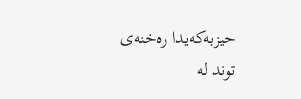حیزبەکەیدا رەخنەی توند لە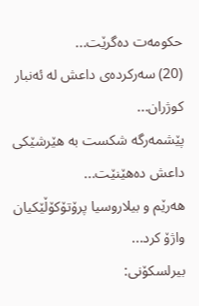حکومەت دەگرێت...
(20) سه‌ركرده‌ی داعش لە ئەنبار کوژران...
پێشمەرگە شكست بە هێرشێكی داعش دەهێنێت...
هەرێم و بیلاروسیا پرۆتۆکۆڵێکیان واژۆ کرد...
بیرلسكۆنی: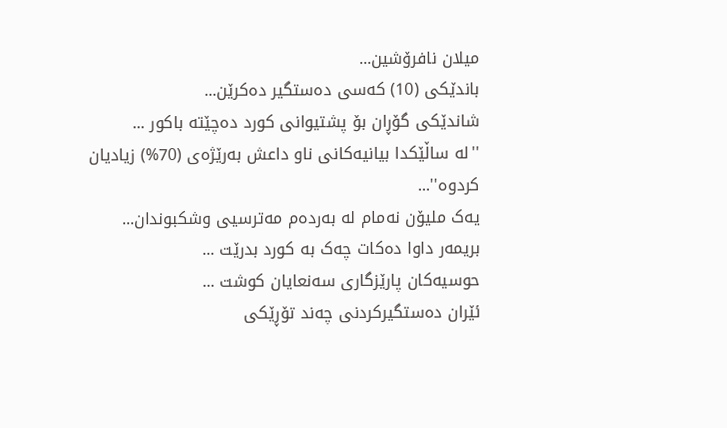میلان نافرۆشین...
باندێکی (10) کەسى دەستگیر دەکرێن...
شاندێکى گۆڕان بۆ پشتیوانی کورد دەچێتە باکور ...
''لە ساڵێکدا بیانیه‌كانی ناو داعش بەرێژەى (70%) زیادیان کردوە''...
یەک ملیۆن نەمام لە بەردەم مەترسیی وشکبوندان...
بریمه‌ر داوا دەکات چەک بە کورد بدرێت ...
حوسیەکان پارێزگارى سەنعایان کوشت ...
ئێران دەستگیرکردنى چه‌ند تۆڕێكی‌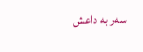سه‌ر به‌ داعش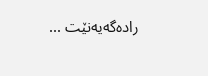رادەگەیەنێت ...